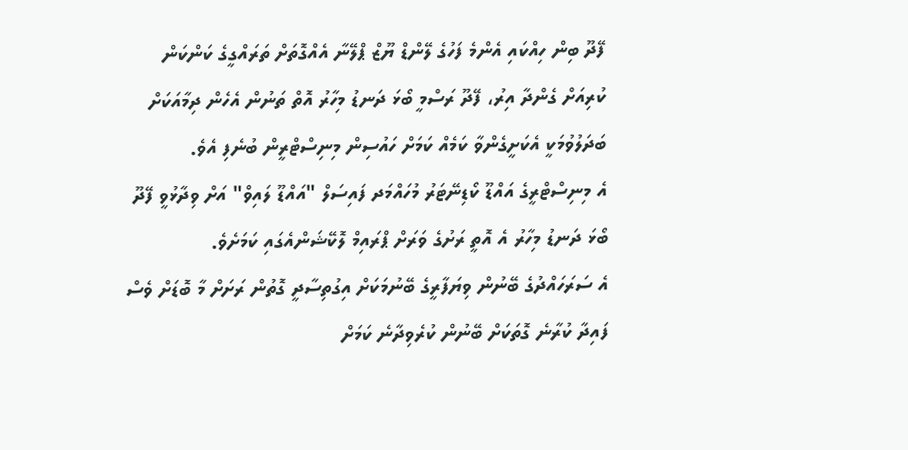ފޭދޫ ބިން ހިއްކައި އެންމެ ފަހުގެ ލޭންޑް ޔޫޒް ޕްލޭނާ އެއްގޮތަށް ތަރައްގީގެ ކަންކަން ކުރިއަށް ގެންދާ އިރު، ފޭދޫ ރަސްމީ ބޯޅަ ދަނޑު މިހާރު އޮތް ތަނުން އެހެން ދިމާއަކަށް ބަދަލުވުމަކީ އެކަށީގެންވާ ކަމެއް ކަމަށް ހައުސިން މިނިސްޓްރީން ބުނެފި އެވެ.
އެ މިނިސްޓްރީގެ އައްޑޫ ކޯޑިނޭޓަރު މުހައްމަދ ފައިސަލް "އައްޑޫ ލައިވް" އަށް ވިދާޅުވީ ފޭދޫ ބޯޅަ ދަނޑު މިހާރު އެ އޮތީ ރަށުގެ ވަރަށް ޕްރައިމް ލޮކޭޝަންއެގައި ކަމަށެވެ.
އެ ސަރަހައްދުގެ ބޭނުން ވިޔަފާރީގެ ބޭނުމަކަށް އިގުތިސާދީ ގޮތުން ރަށަށް މާ ބޮޑަށް ވެސް ފައިދާ ކުރާނެ ގޮތަކަށް ބޭނުން ކުރެވިދާނެ ކަމަށް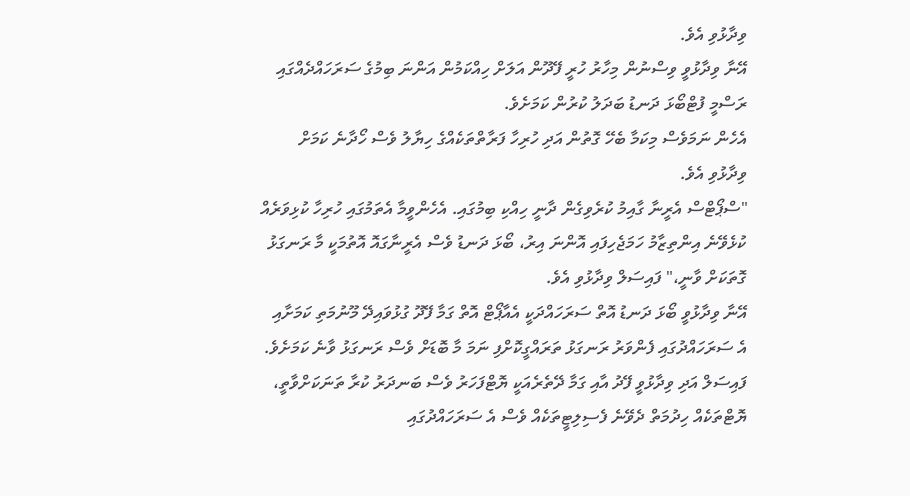ވިދާޅުވި އެވެ.
އޭނާ ވިދާޅުވީ ވިސްނުން މިހާރު ހުރީ ފޭދޫން އަލަށް ހިއްކަމުން އަންނަ ބިމުގެ ސަރަހައްދެއްގައި ރަސްމީ ފުޓްބޯޅަ ދަނޑު ބަދަލު ކުރުން ކަމަށެވެ.
އެހެން ނަމަވެސް މިކަމާ ބެހޭ ގޮތުން އަދި ހުރިހާ ފަރާތްތަކެއްގެ ހިޔާލު ވެސް ހޯދާނެ ކަމަށް ވިދާޅުވި އެވެ.
"ސްޕޯޓްސް އެރީނާ ގާއިމު ކުރެވިގެން ދާނީ ހިއްކި ބިމުގައި. އެހެންވީމާ އެތަމުގައި ހުރިހާ ކުޅިވަރެއް ކުޅެވޭނެ އިންތިޒާމު ހަމަޖެހިފައި އޮންނަ އިރު، ބޯޅަ ދަނޑު ވެސް އެރީނާގައޮ އޮތުމަކީ މާ ރަނގަޅު ގޮތަކަށް ވާނީ،" ފައިސަލް ވިދާޅުވި އެވެ.
އޭނާ ވިދާޅުވީ ބޯޅަ ދަނޑު އޮތް ސަރަހައްދަކީ އެއާޕޯޓް އޮތް ގަމާ ފޭދޫ ގުޅުވައިދޭ މޫނުމަތި ކަމަށާއި އެ ސަރަހައްދުގައި ފެންވަރު ރަނގަޅު ތަރައްގީކޮށްފި ނަމަ މާ ބޮޑަށް ވެސް ރަނގަޅު ވާނެ ކަމަށެވެ.
ފައިސަލް އަދި ވިދާޅުވީ ފޭދު އާއި ގަމާ ދޭތެރެއަކީ ޔޮޓްފަހަރު ވެސް ބަނދަރު ކުރާ ތަނަކަށްވާތީ، ޔޮޓްތަކެއް ހިދުމަތް ދެވޭނެ ފެސިލިޓީތަކެއް ވެސް އެ ސަރަހައްދުގައި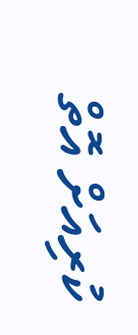ކުރިއަށް އޮތް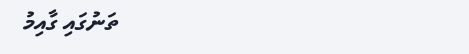ތަނުގައި ގާއިމު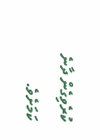ކުރެވިގެން ދާނެ ކަމަށެވެ.